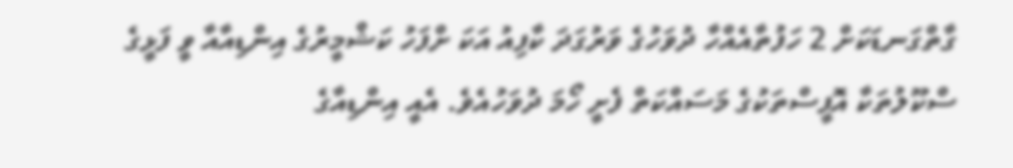ގާތްގަނޑަކަށް 2 ހަފުތާއެއްހާ ދުވަހުގެ ވަރުގަދަ ކާފިއު އަކަ ށްފަހު ކަޝްމީރުގެ އިންޑިއާއާ ވީ ފަޅީގެ ސްކޫލުތަކާ އޮފީސްތަކުގެ މަސައްކަތް ފެށީ ހޯމަ ދުވަހުއެވެ. އެއީ އިންޑިއާގެ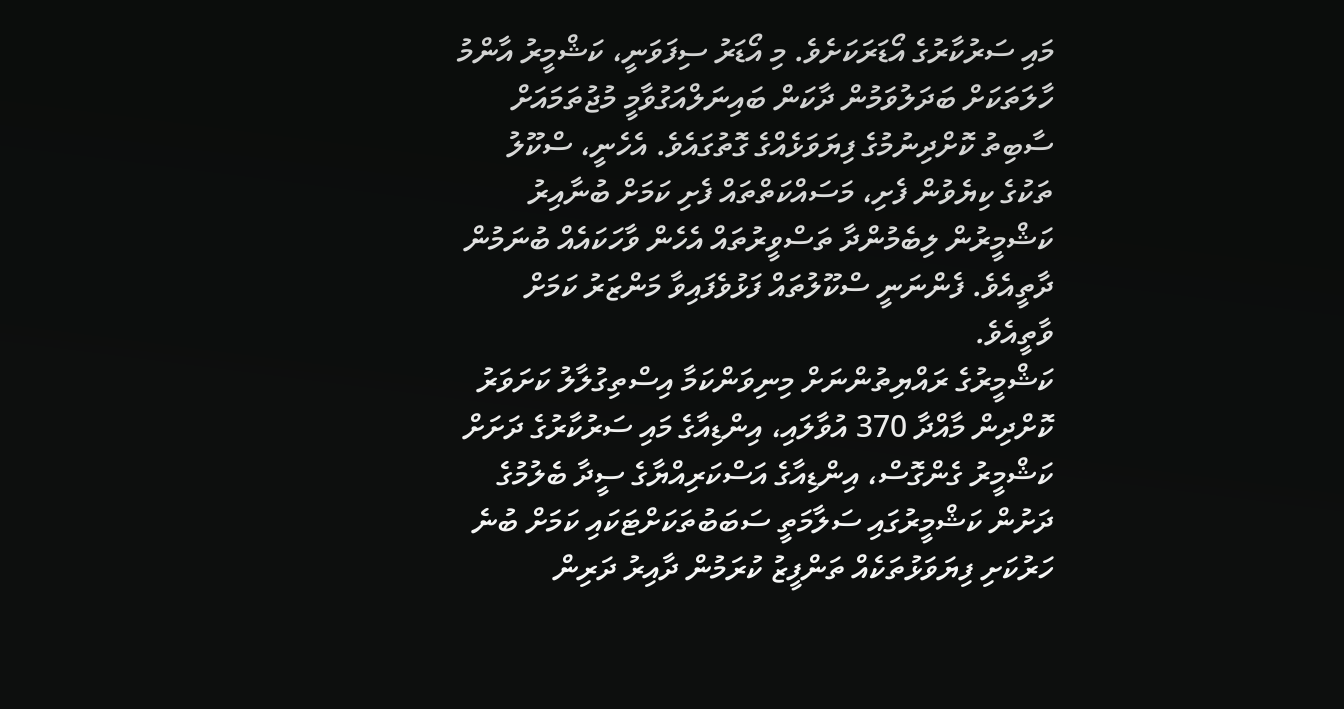މައި ސަރުކާރުގެ އޯޑަރަކަށެވެ. މި އޯޑަރު ސިފަވަނީ، ކަޝްމީރު އާންމު ހާލަތަކަށް ބަދަލުވަމުން ދާކަން ބައިނަލްއަގުވާމީ މުޖުތަމައަށް ސާބިތު ކޮށްދިނުމުގެ ފިޔަވަޅެއްގެ ގޮތުގައެވެ. އެހެނީ، ސްކޫލު ތަކުގެ ކިޔެވުން ފެށި، މަސައްކަތްތައް ފެށި ކަމަށް ބުނާއިރު ކަޝްމީރުން ލިބެމުންދާ ތަސްވީރުތައް އެހެން ވާހަކައެއް ބުނަމުން ދާތީއެވެ. ފެންނަނީ ސްކޫލުތައް ފަޅުވެފައިވާ މަންޒަރު ކަމަށް ވާތީއެވެ.
ކަޝްމީރުގެ ރައްޔިތުންނަށް މިނިވަންކަމާ އިސްތިގުލާލު ކަށަވަރު ކޮށްދިން މާއްދާ 370 އުވާލައި، އިންޑިއާގެ މައި ސަރުކާރުގެ ދަށަށް ކަޝްމީރު ގެންގޮސް، އިންޑިއާގެ އަސްކަރިއްޔާގެ ސީދާ ބެލުމުގެ ދަށުން ކަޝްމީރުގައި ސަލާމަތީ ސަބަބުތަކަށްޓަކައި ކަމަށް ބުނެ ހަރުކަށި ފިޔަވަޅުތަކެއް ތަންފީޒު ކުރަމުން ދާއިރު ދަރިން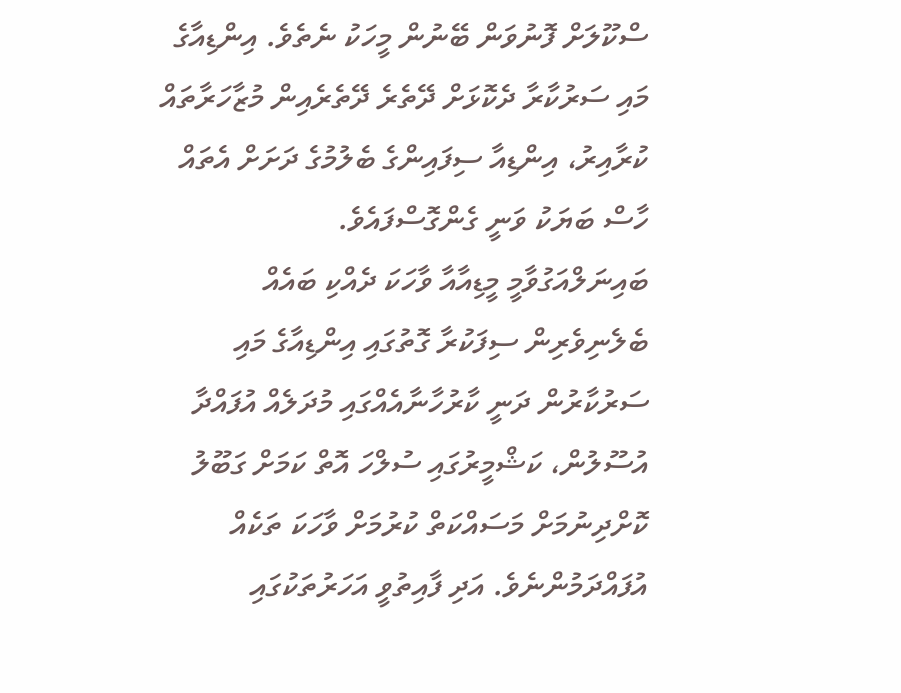ސްކޫލަށް ފޮނުވަން ބޭނުން މީހަކު ނެތެވެ. އިންޑިއާގެ މައި ސަރުކާރާ ދެކޮޅަށް ދޭތެރެ ދޭތެރެއިން މުޒާހަރާތައް ކުރާއިރު، އިންޑިއާ ސިފައިންގެ ބެލުމުގެ ދަށަށް އެތައް ހާސް ބަޔަކު ވަނީ ގެންގޮސްފައެވެ.
ބައިނަލްއަގުވާމީ މީޑިއާއާ ވާހަކަ ދެއްކި ބައެއް ބެލެނިވެރިން ސިފަކުރާ ގޮތުގައި އިންޑިއާގެ މައި ސަރުކާރުން ދަނީ ކާރުހާނާއެއްގައި މުދަލެއް އުފައްދާ އުސޫލުން، ކަޝްމީރުގައި ސުލްހަ އޮތް ކަމަށް ގަބޫލު ކޮށްދިނުމަށް މަސައްކަތް ކުރުމަށް ވާހަކަ ތަކެއް އުފައްދަމުންނެވެ. އަދި ފާއިތުވީ އަހަރުތަކުގައި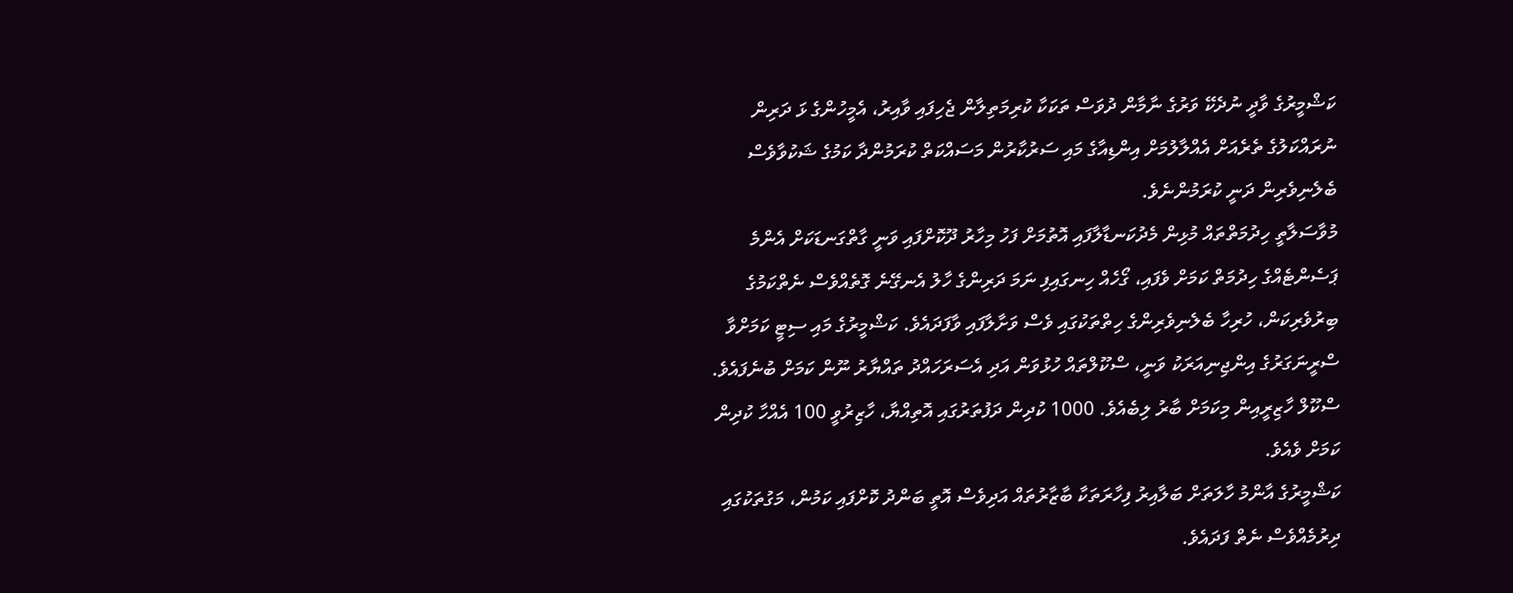ކަޝްމީރުގެ ވާދީ ނުދެކޭ ވަރުގެ ނާމާން ދުވަސް ތަކަކާ ކުރިމަތިލާން ޖެހިފައި ވާއިރު، އެމީހުންގެ ޅަ ދަރިން ނުރައްކަލުގެ ތެރެއަށް އެއްލާލުމަށް އިންޑިއާގެ މައި ސަރުކާރުން މަސައްކަތް ކުރަމުންދާ ކަމުގެ ޝަކުވާވެސް ބެލެނިވެރިން ދަނީ ކުރަމުންނެވެ.
މުވާސަލާތީ ހިދުމަތްތައް މުޅިން މެދުކަނޑާލާފައި އޮތުމަށް ފަހު މިހާރު ދޫކޮށްފައި ވަނީ ގާތްގަނޑަކަށް އެންމެ ޕަސެންޓެއްގެ ހިދުމަތް ކަމަށް ވެފައި، ގޯހެއް ހިނގައިފި ނަމަ ދަރިންގެ ހާލު އެނގޭނެ ގޮތެއްވެސް ނެތްކަމުގެ ބިރުވެރިކަން، ހުރިހާ ބެލެނިވެރިންގެ ހިތްތަކުގައި ވެސް ވަށާލާފައި ވާފަދައެވެ. ކަޝްމީރުގެ މައި ސިޓީ ކަމަށްވާ ސްރީނަގަރުގެ އިންޖިނިއަރަކު ވަނީ، ސްކޫލްތައް ހުޅުވަން އަދި އެސަރަހައްދު ތައްޔާރު ނޫން ކަމަށް ބުނެފައެވެ. ސްކޫލް ހާޒިރީއިން މިކަމަށް ބާރު ލިބެއެވެ. 1000 ކުދިން ދަފުތަރުގައި އޮތިއްޔާ، ހާޒިރުވީ 100 އެއްހާ ކުދިން ކަމަށް ވެއެވެ.
ކަޝްމީރުގެ އާންމު ހާލަތަށް ބަލާއިރު ފިހާރަތަކާ ބާޒާރުތައް އަދިވެސް އޮތީ ބަންދު ކޮށްފައި ކަމުން، މަގުތަކުގައި ދިރުމެއްވެސް ނެތް ފަދައެވެ.